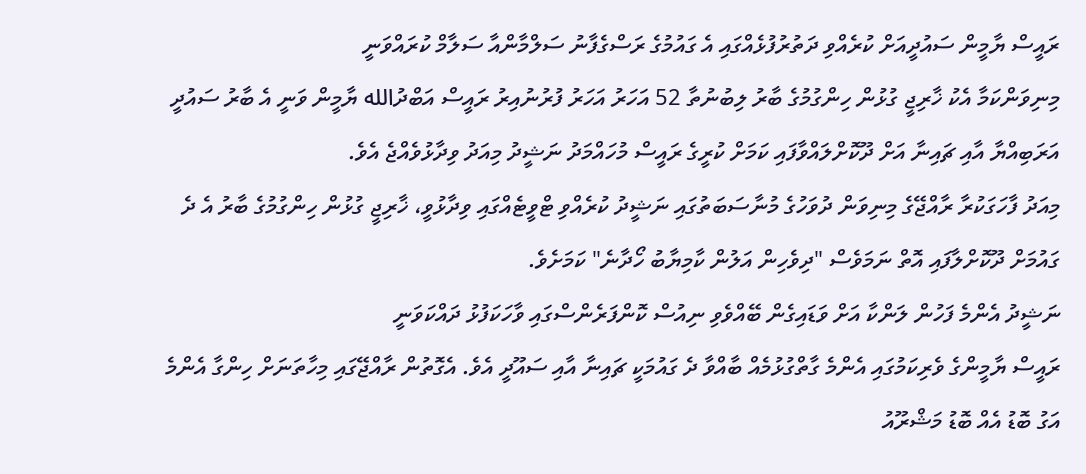ރައީސް ޔާމީން ސައުދީއަށް ކުރެއްވި ދަތުރުފުޅެއްގައި އެ ގައުމުގެ ރަސްގެފާނު ސަލްމާންއާ ސަލާމް ކުރައްވަނީ
މިނިވަންކަމާ އެކު ޚާރިޖީ ގުޅުން ހިންގުމުގެ ބާރު ލިބުނުތާ 52 އަހަރު އަހަރު ފުރުނުއިރު ރައީސް އަބްދުالله ޔާމީން ވަނީ އެ ބާރު ސައުދީ އަރަބިއްޔާ އާއި ޗައިނާ އަށް ދޫކޮށްލައްވާފައި ކަމަށް ކުރީގެ ރައީސް މުހައްމަދު ނަޝީދު މިއަދު ވިދާޅުވެއްޖެ އެވެ.
މިއަދު ފާހަގަކުރާ ރާއްޖޭގެ މިނިވަން ދުވަހުގެ މުނާސަބަތުގައި ނަޝީދު ކުރެއްވި ޓްވީޓެއްގައި ވިދާޅުވީ، ޚާރިޖީ ގުޅުން ހިންގުމުގެ ބާރު އެ ދެ ގައުމަށް ދޫކޮށްލާފައި އޮތް ނަމަވެސް "ދިވެހިން އަލުން ކާމިޔާބު ހޯދާނެ" ކަމަށެވެ.
ނަޝީދު އެންމެ ފަހުން ލަންކާ އަށް ވަޑައިގެން ބޭއްވެވި ނިއުސް ކޮންފަރެންސްގައި ވާހަކަފުޅު ދައްކަވަނީ
ރައީސް ޔާމީންގެ ވެރިކަމުގައި އެންމެ ގާތްގުޅުމެއް ބާއްވާ ދެ ގައުމަކީ ޗައިނާ އާއި ސައޫދީ އެވެ. އެގޮތުން ރާއްޖޭގައި މިހާތަނަށް ހިންގާ އެންމެ އަގު ބޮޑު އެއް ބޮޑު މަޝްރޫއު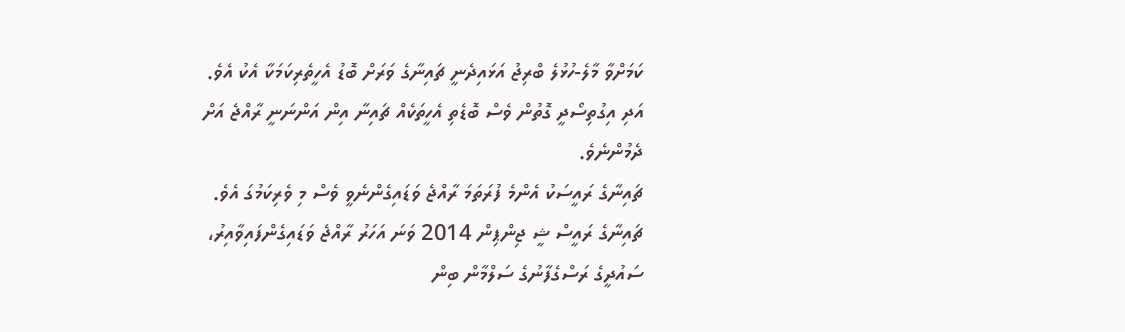ކަމަށްވާ މާލެ-ހުޅުލެ ބްރިޖު އަޅައިދެނީ ޗައިނާގެ ވަރަށް ބޮޑު އެހީތެރިކަމަކާ އެކު އެވެ. އަދި އިގުތިސޯދީ ގޮތުން ވެސް ބޮޑެތި އެހީތަކެއް ޗައިނާ އިން އަންނަނީ ރާއްޖެ އަށް ދެމުންނެވެ.
ޗައިނާގެ ރައީސަކު އެންމެ ފުރަތަމަ ރާއްޖެ ވަޑައިގެންނެވީ ވެސް މި ވެރިކަމުގަ އެވެ. ޗައިނާގެ ރައީސް ޝީ ޖިންޕިން 2014 ވަނަ އަހަރު ރާއްޖެ ވަޑައިގެންފައިވާއިރު، ސައުދީގެ ރަސްގެފާނުގެ ސަލްމާން ބިން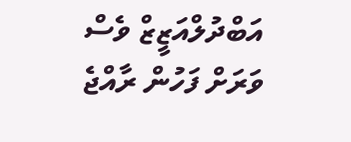އަބްދުލްއަޒީޒް ވެސް ވަރަށް ފަހުން ރާއްޖެ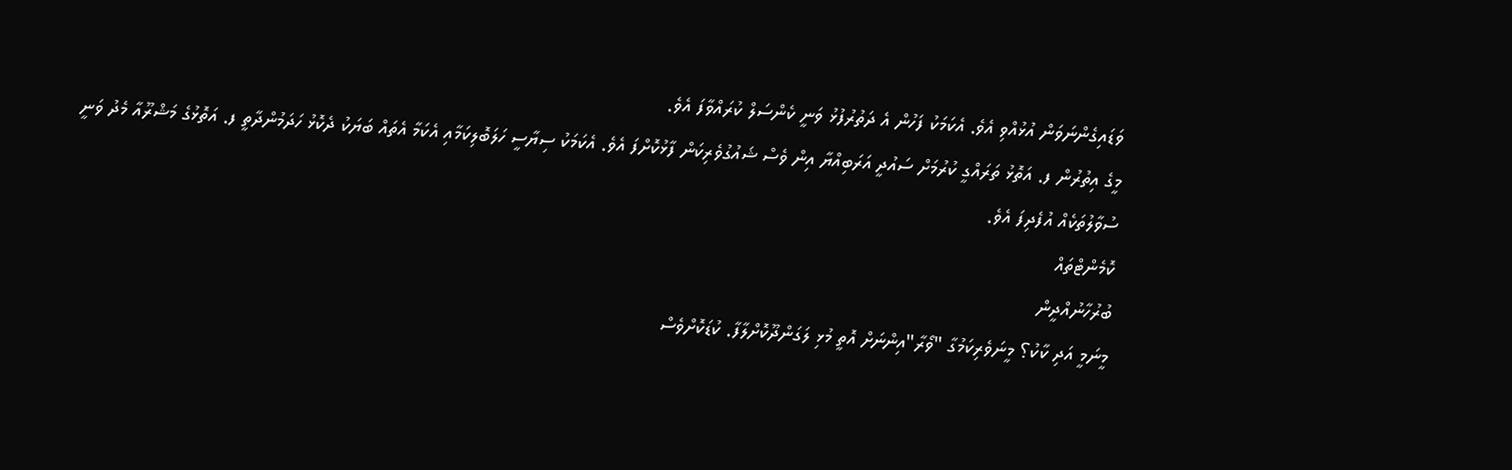ވަޑައިގެންނަވަން އުޅުއްވި އެވެ. އެކަމަކު ފަހުން އެ ދަތުރުފުޅު ވަނީ ކެންސަލް ކުރައްވާފަ އެވެ.
މީގެ އިތުރުން ފ. އަތޮޅު ތަރައްގީ ކުރުމަށް ސައުދީ އަރަބިއްޔާ އިން ވެސް ޝައުގުވެރިކަން ފާޅުކޮށްފަ އެވެ. އެކަމަކު ސިޔާސީ ހަލަބޮލިކަމާއި އެކަމާ އެތައް ބަޔަކު ދެކޮޅު ހަދަމުންދާތީ ފ. އަތޮޅުގެ މަޝްރޫއާ މެދު ވަނީ ސުވާލުތަކެއް އުފެދިފަ އެވެ.
ކޮމެންޓްތައް
ބުރުހާނުއްދީން
މީނަމީ އަދި ކާކު؟ މީނަވެރިކަމުގާ "ވޯރާ"އިންނަށް އޮތީ މުޅި ލަގަންދޫކޮށްލާފާ. ކުޑަކޮށްވެސް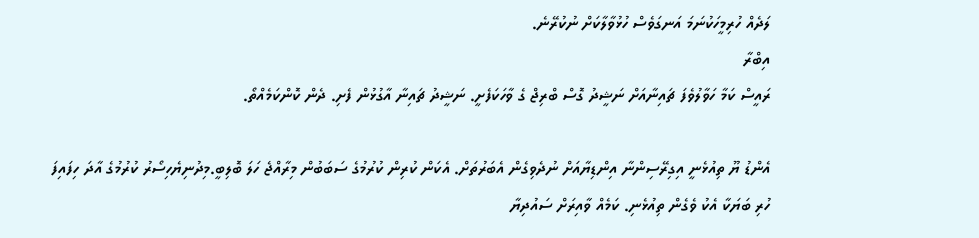ލަދެއް ހުރިމީހަކުނަމަ އަނގަވެސް ހުޅުވާލާކަށް ނުކުރޭނެ.
އިބްރާ
ރައީސް ކަމާ ހަވާލުވެފަ ޗައިނާއަށް ނަޝީދު ގޮސް ބްރިޖް ގެ ވާހަކަފެށީ. ނަޝީދު ޗައިނާ އާގުޅުން ފެށި. ދެން ކޮންކަމެއްތޯ.

އެންޑު ޔޫ ތިއުޅެނީ އިގިރޭސިންނާ އިންޑިޔާއަށް ނުދެވިގެން އެބަރުތަށް. އެކަން ކުރިން ކުރުމުގެ ސަބަބުން މިރާއްޖެ ހަލަ ބޮލިބީ.މިދުނިޔެހިސޯރު ކުރުމުގެ އާދަ ހިފައިފަ ހުރި ބަޔަކާ އެކު ވެގެން ތިއުޅެނި. ކަމެއް ވާއިރަށް ސައުދިޔާ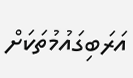އަރަބިގައުމުތަކަށް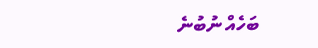ބަހެއް ނުބުނެ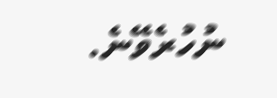ނުހުރެވޭނެ.